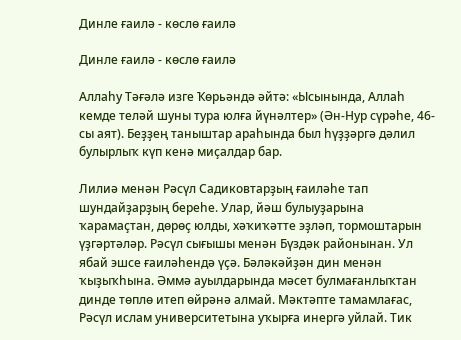Динле ғаилә - көслө ғаилә

Динле ғаилә - көслө ғаилә

Аллаһу Тәғәлә изге Ҡөрьәндә әйтә: «Ысынында, Аллаһ кемде теләй шуны тура юлға йүнәлтер» (Ән-Нур сүрәһе, 46-сы аят). Беҙҙең таныштар араһында был һүҙҙәргә дәлил булырлыҡ күп кенә миҫалдар бар.

Лилиә менән Рәсүл Садиковтарҙың ғаиләһе тап шундайҙарҙың береһе. Улар, йәш булыуҙарына ҡарамаҫтан, дөрөҫ юлды, хәҡиҡәтте эҙләп, тормоштарын үҙгәртәләр. Рәсүл сығышы менән Бүздәк районынан. Ул ябай эшсе ғаиләһендә үҫә. Бәләкәйҙән дин менән ҡыҙыҡһына. Әммә ауылдарында мәсет булмағанлыҡтан динде төплө итеп өйрәнә алмай. Мәктәпте тамамлағас, Рәсүл ислам университетына уҡырға инергә уйлай. Тик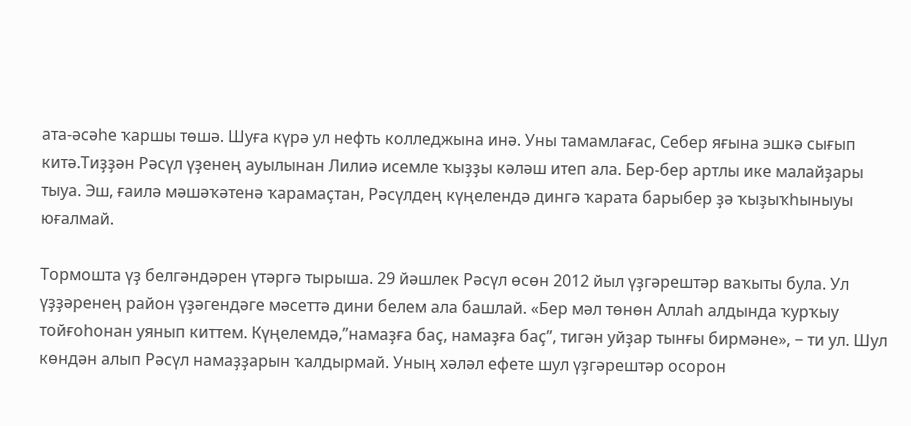ата-әсәһе ҡаршы төшә. Шуға күрә ул нефть колледжына инә. Уны тамамлағас, Себер яғына эшкә сығып китә.Тиҙҙән Рәсүл үҙенең ауылынан Лилиә исемле ҡыҙҙы кәләш итеп ала. Бер-бер артлы ике малайҙары тыуа. Эш, ғаилә мәшәҡәтенә ҡарамаҫтан, Рәсүлдең күңелендә дингә ҡарата барыбер ҙә ҡыҙыҡһыныуы юғалмай.

Тормошта үҙ белгәндәрен үтәргә тырыша. 29 йәшлек Рәсүл өсөн 2012 йыл үҙгәрештәр ваҡыты була. Ул үҙҙәренең район үҙәгендәге мәсеттә дини белем ала башлай. «Бер мәл төнөн Аллаһ алдында ҡурҡыу тойғоһонан уянып киттем. Күңелемдә,”намаҙға баҫ, намаҙға баҫ”, тигән уйҙар тынғы бирмәне», − ти ул. Шул көндән алып Рәсүл намаҙҙарын ҡалдырмай. Уның хәләл ефете шул үҙгәрештәр осорон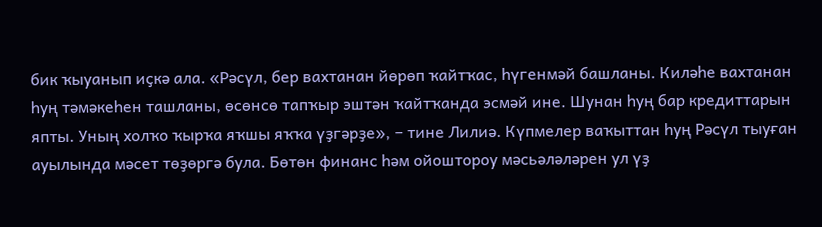бик ҡыуанып иҫкә ала. «Рәсүл, бер вахтанан йөрөп ҡайтҡас, һүгенмәй башланы. Киләһе вахтанан һуң тәмәкеһен ташланы, өсөнсө тапҡыр эштән ҡайтҡанда эсмәй ине. Шунан һуң бар кредиттарын япты. Уның холҡо ҡырҡа яҡшы яҡҡа үҙгәрҙе», − тине Лилиә. Күпмелер ваҡыттан һуң Рәсүл тыуған ауылында мәсет төҙөргә була. Бөтөн финанс һәм ойоштороу мәсьәләләрен ул үҙ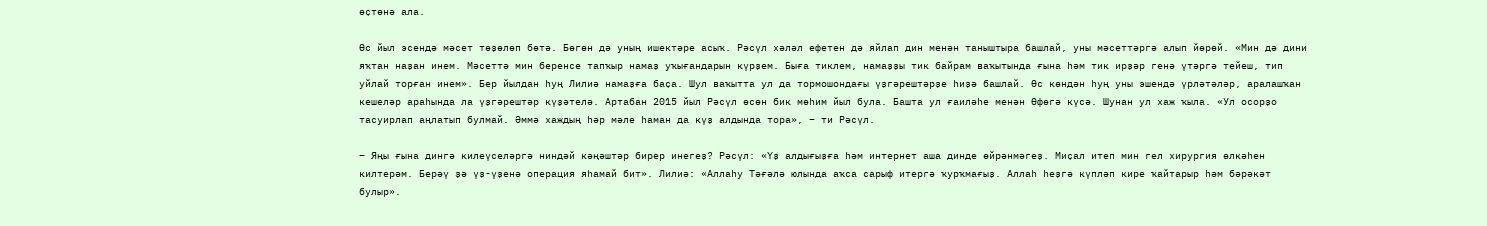өҫтөнә ала.

Өс йыл эсендә мәсет төҙөлөп бөтә. Бөгөн дә уның ишектәре асыҡ. Рәсүл хәләл ефетен дә яйлап дин менән таныштыра башлай, уны мәсеттәргә алып йөрөй. «Мин дә дини яҡтан наҙан инем. Мәсеттә мин беренсе тапҡыр намаҙ уҡығандарын күрҙем. Быға тиклем, намаҙҙы тик байрам ваҡытында ғына һәм тик ирҙәр генә үтәргә тейеш, тип уйлай торған инем». Бер йылдан һуң Лилиә намаҙға баҫа. Шул ваҡытта ул да тормошондағы үҙгәрештәрҙе һиҙә башлай. Өс көндән һуң уны эшендә үрләтәләр, аралашҡан кешеләр араһында ла үҙгәрештәр күҙәтелә. Артабан 2015 йыл Рәсүл өсөн бик мөһим йыл була. Башта ул ғаиләһе менән Өфөгә күсә. Шунан ул хаж ҡыла. «Ул осорҙо тасуирлап аңлатып булмай. Әммә хаждың һәр мәле һаман да күҙ алдында тора», − ти Рәсүл.

− Яңы ғына дингә килеүселәргә ниндәй кәңәштәр бирер инегеҙ? Рәсүл: «Үҙ алдығыҙға һәм интернет аша динде өйрәнмәгеҙ. Миҫал итеп мин гел хирургия өлкәһен килтерәм. Берәү ҙә үҙ-үҙенә операция яһамай бит». Лилиә: «Аллаһу Тәғәлә юлында аҡса сарыф итергә ҡурҡмағыҙ. Аллаһ һеҙгә күпләп кире ҡайтарыр һәм бәрәкәт булыр».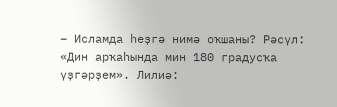− Исламда һеҙгә нимә оҡшаны? Рәсүл: «Дин арҡаһында мин 180 градусҡа үҙгәрҙем». Лилиә: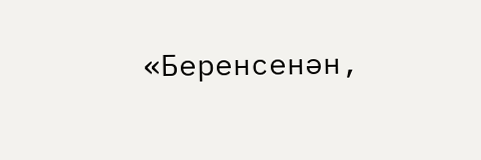«Беренсенән,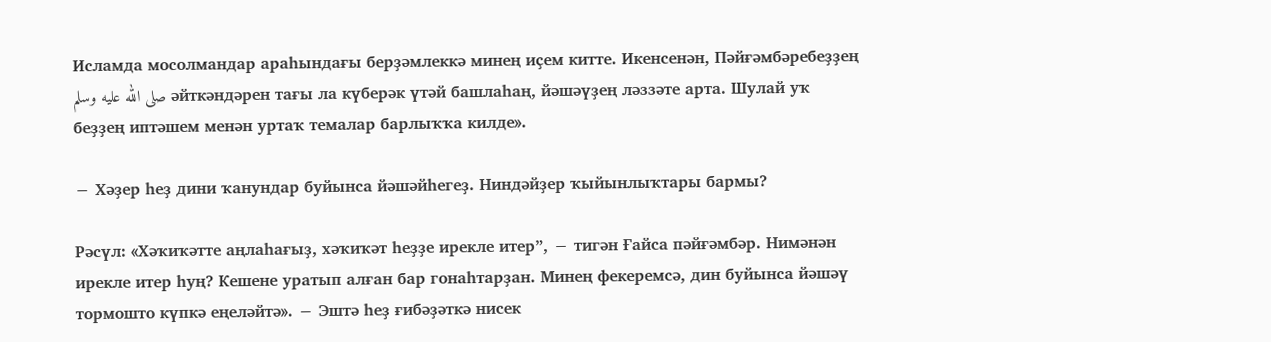Исламда мосолмандар араһындағы берҙәмлеккә минең иҫем китте. Икенсенән, Пәйғәмбәребеҙҙең صلى الله عليه وسلم әйткәндәрен тағы ла күберәк үтәй башлаһаң, йәшәүҙең ләззәте арта. Шулай уҡ беҙҙең иптәшем менән уртаҡ темалар барлыҡҡа килде».

− Хәҙер һеҙ дини ҡанундар буйынса йәшәйһегеҙ. Ниндәйҙер ҡыйынлыҡтары бармы?

Рәсүл: «Хәҡиҡәтте аңлаһағыҙ, хәҡиҡәт һеҙҙе ирекле итер”, − тигән Ғайса пәйғәмбәр. Нимәнән ирекле итер һуң? Кешене уратып алған бар гонаһтарҙан. Минең фекеремсә, дин буйынса йәшәү тормошто күпкә еңеләйтә». − Эштә һеҙ ғибәҙәткә нисек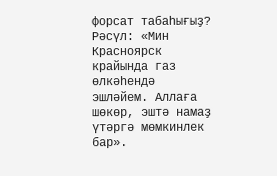форсат табаһығыҙ? Рәсүл: «Мин Красноярск крайында газ өлкәһендә эшләйем. Аллаға шөкөр, эштә намаҙ үтәргә мөмкинлек бар».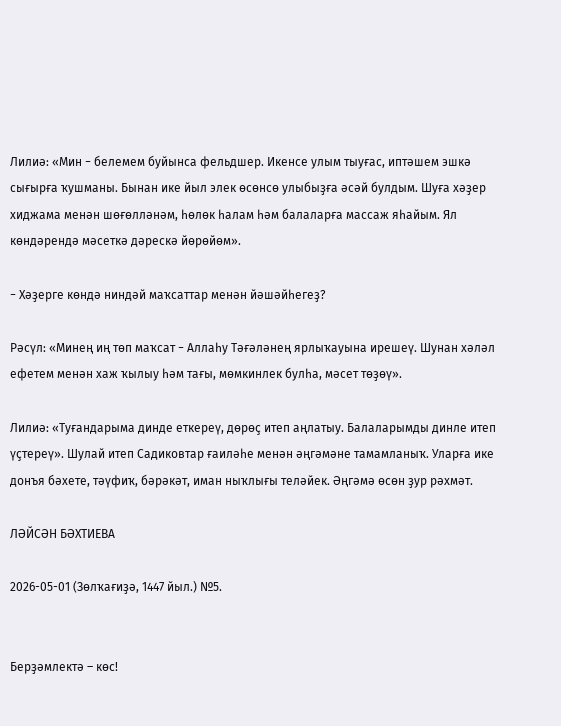Лилиә: «Мин − белемем буйынса фельдшер. Икенсе улым тыуғас, иптәшем эшкә сығырға ҡушманы. Бынан ике йыл элек өсөнсө улыбыҙға әсәй булдым. Шуға хәҙер хиджама менән шөғөлләнәм, һөлөк һалам һәм балаларға массаж яһайым. Ял көндәрендә мәсеткә дәрескә йөрөйөм».

− Хәҙерге көндә ниндәй маҡсаттар менән йәшәйһегеҙ?

Рәсүл: «Минең иң төп маҡсат − Аллаһу Тәғәләнең ярлыҡауына ирешеү. Шунан хәләл ефетем менән хаж ҡылыу һәм тағы, мөмкинлек булһа, мәсет төҙөү».

Лилиә: «Туғандарыма динде еткереү, дөрөҫ итеп аңлатыу. Балаларымды динле итеп үҫтереү». Шулай итеп Садиковтар ғаиләһе менән әңгәмәне тамамланыҡ. Уларға ике донъя бәхете, тәүфиҡ, бәрәкәт, иман ныҡлығы теләйек. Әңгәмә өсөн ҙур рәхмәт.

ЛӘЙСӘН БӘХТИЕВА

2026-05-01 (Зөлҡағиҙә, 1447 йыл.) №5.


Берҙәмлектә – көс!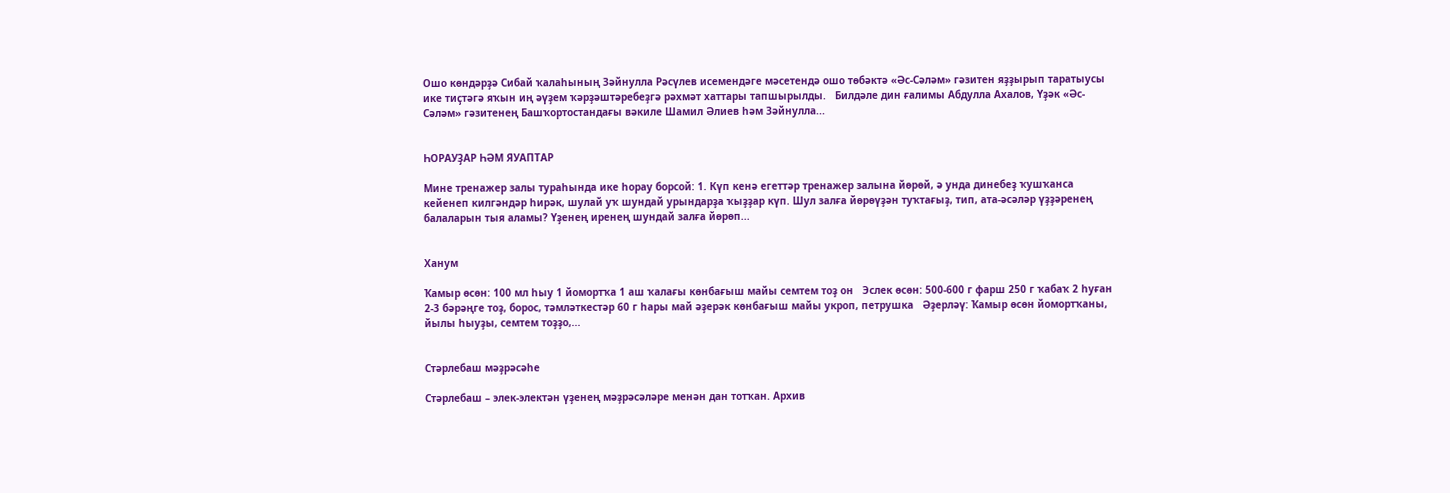Ошо көндәрҙә Сибай ҡалаһының Зәйнулла Рәсүлев исемендәге мәсетендә ошо төбәктә «Әс-Сәләм» гәзитен яҙҙырып таратыусы ике тиҫтәгә яҡын иң әүҙем ҡәрҙәштәребеҙгә рәхмәт хаттары тапшырылды.   Билдәле дин ғалимы Абдулла Ахалов, Үҙәк «Әс-Сәләм» гәзитенең Башҡортостандағы вәкиле Шамил Әлиев һәм Зәйнулла...


ҺОРАУҘАР ҺӘМ ЯУАПТАР

Мине тренажер залы тураһында ике һорау борсой: 1. Күп кенә егеттәр тренажер залына йөрөй, ә унда динебеҙ ҡушҡанса кейенеп килгәндәр һирәк, шулай уҡ шундай урындарҙа ҡыҙҙар күп. Шул залға йөрөүҙән туҡтағыҙ, тип, ата-әсәләр үҙҙәренең балаларын тыя аламы? Үҙенең иренең шундай залға йөрөп...


Ханум

Ҡамыр өсөн: 100 мл һыу 1 йомортҡа 1 аш ҡалағы көнбағыш майы семтем тоҙ он   Эслек өсөн: 500-600 г фарш 250 г ҡабаҡ 2 һуған 2-3 бәрәңге тоҙ, борос, тәмләткестәр 60 г һары май әҙерәк көнбағыш майы укроп, петрушка   Әҙерләү: Ҡамыр өсөн йомортҡаны, йылы һыуҙы, семтем тоҙҙо,...


Стәрлебаш мәҙрәсәһе

Стәрлебаш – элек-электән үҙенең мәҙрәсәләре менән дан тотҡан. Архив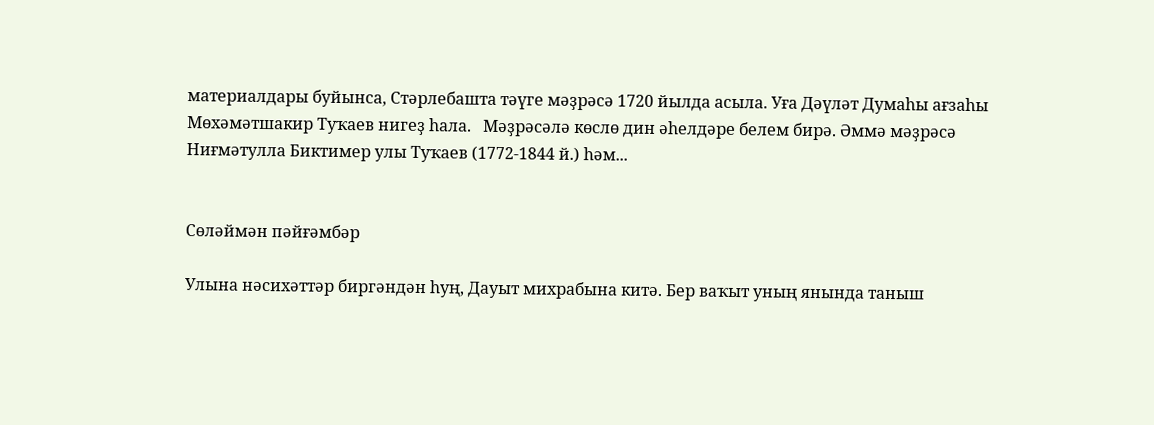материалдары буйынса, Стәрлебашта тәүге мәҙрәсә 1720 йылда асыла. Уға Дәүләт Думаһы ағзаһы Мөхәмәтшакир Туҡаев нигеҙ һала.   Мәҙрәсәлә көслө дин әһелдәре белем бирә. Әммә мәҙрәсә Ниғмәтулла Биктимер улы Туҡаев (1772-1844 й.) һәм...


Сөләймән пәйғәмбәр

Улына нәсихәттәр биргәндән һуң, Дауыт михрабына китә. Бер ваҡыт уның янында таныш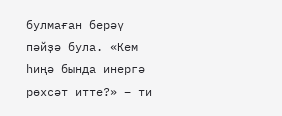булмаған берәү пәйҙә була. «Кем һиңә бында инергә рөхсәт итте?» − ти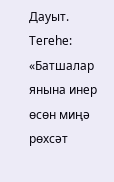Дауыт. Тегеһе: «Батшалар янына инер өсөн миңә рөхсәт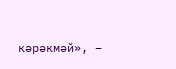кәрәкмәй», −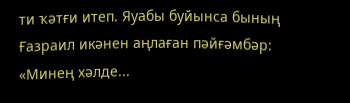ти ҡәтғи итеп. Яуабы буйынса бының Ғазраил икәнен аңлаған пәйғәмбәр: «Минең хәлде...